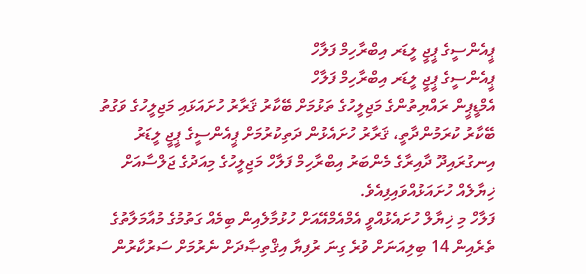ޕީއެންސީގެ ޕީޖީ ލީޑަރ އިބްރާހިމް ފަލާހް
ޕީއެންސީގެ ޕީޖީ ލީޑަރ އިބްރާހިމް ފަލާހް
އެމްޑީޕީން ރައްޔިތުންގެ މަޖިލީހުގެ ތަޅުމަށް ބޭކާރު ޤަރާރު ހުށައަޅައި މަޖިލީހުގެ ވަގުތު ބޭކާރު ކުރަމުންދާތީ، ޤަރާރު ހުށައެޅުން ދަތިކުރުމަށް ޕީއެންސީގެ ޕީޖީ ލީޑަރު އިނގުރައިދޫ ދާއިރާގެ މެންބަރު އިބްރާހިމް ފަލާހް މަޖިލީހުގެ މިއަދުގެ ޖަލްސާއަށް ޚިޔާލެއް ހުށައަޅުއްވައިފިއެވެ.
ފަލާހް މި ޚިޔާލް ހުށައެޅުއްވީ އެމްއެމްއޭއަށް ހުޅުމާލެއިން ބިމެއް ގަތުމުގެ މުއާމަލާތުގެ ތެރެއިން 14 ބިލިއަނަށް ވުރެ ގިނަ ރުފިޔާ އިޤްތިޞާދަށް ނެރުމަށް ސަރުކާރުން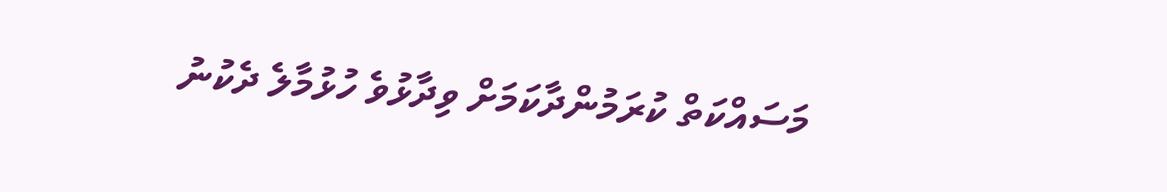މަސައްކަތް ކުރަމުންދާކަމަށް ވިދާޅުވެ ހުޅުމާލެ ދެކުނު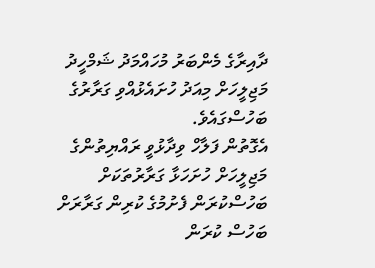ދާއިރާގެ މެންބަރު މުހައްމަދު ޝަމްހީދު މަޖިލީހަށް މިއަދު ހުށައެޅުއްވި ގަރާރުގެ ބަހުސްގައެވެ.
އެގޮތުން ފަލާހް ވިދާޅުވީ ރައްޔިތުންގެ މަޖިލީހަށް ހުށަހަޅާ ގަރާރުތަކަށް ބަހުސްކުރަން ފެށުމުގެ ކުރިން ގަރާރަށް ބަހުސް ކުރަން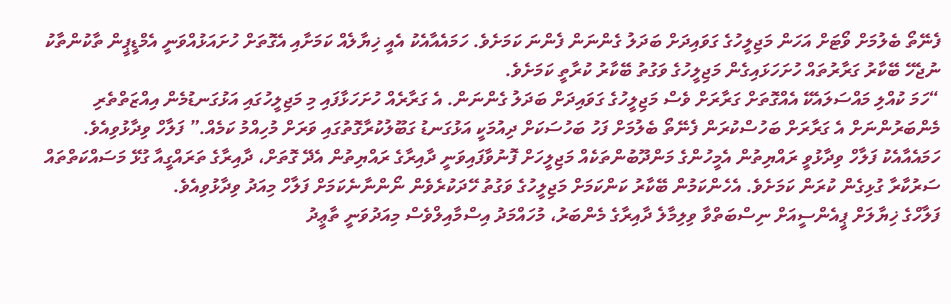ފެނޭތޯ ބެލުމަށް ވޯޓަށް އަހަން މަޖިލީހުގެ ގަވައިދަށް ބަދަލު ގެންނަން ފެންނަ ކަމަށެވެ. ހަމައެއާއެކު އެއީ ޚިޔާލެއް ކަމަށާއި އެގޮތަށް ހުށައަޅުއްވަނީ އެމްޑީޕީން ތާކުންތާކު ނުޖެހޭ ބޭކާރު ގަރާރުތައް ހުށަހަޅައިގެން މަޖިލީހުގެ ވަގުތު ބޭކާރު ކުރާތީ ކަމަށެވެ.
“ހަމަ ކުއްލި މައްސަލައެކޭ އެއްގޮތަށް ގަރާރަށް ވެސް މަޖިލީހުގެ ގަވައިދަށް ބަދަލު ގެންނަން. އެ ގަރާރެއް ހުށަހަޅާފައި މި މަޖިލީހުގައި އަޅުގަނޑުމެން އިއްޒަތްތެރި މެންބަރުންނަށް އެ ގަރާރަށް ބަހުސްކުރަން ފެނޭތޯ ބެލުމަށް ފަހު ބަހުސަކަށް ދިއުމަކީ އަޅުގަނޑު ގަބޫލުކުރާގޮތުގައި ވަރަށް މުހިއްމު ކަމެއް.” ފަލާހް ވިދާޅުވިއެވެ.
ހަމައެއާއެކު ފަލާހް ވިދާޅުވީ ރައްޔިތުން އެމީހުންގެ މަންދޫބުންތަކެއް މަޖިލީހަށް ފޮނުވާފައިވަނީ ދާއިރާގެ ރައްޔިތުން އެދޭ ގޮތަށް، ދާއިރާގެ ތަރައްގީއާ ގުޅޭ މަސައްކަތްތައް ސަރުކާރާ ގުޅިގެން ކުރަން ކަމަށެވެ. އެހެންކަމުން ބޭކާރު ކަންކަމަށް މަޖިލީހުގެ ވަގުތު ހޭދަކުރެވެން ނޯންނާނެކަމަށް ފަލާހް މިއަދު ވިދާޅުވިއެވެ.
ފަލާހްގެ ޚިޔާލަށް ޕީއެންސީއަށް ނިސްބަތްވާ ވިލިމާލެ ދާއިރާގެ މެންބަރު، މުހައްމަދު އިސްމާއިލްވެސް މިއަދުވަނީ ތާޢީދު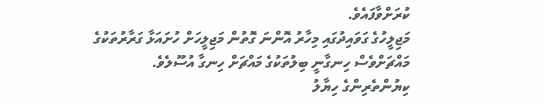ކުރަށްވާފައެވެ.
މަޖިލީހުގެ ގަވައިދުގައި މިހާރު އޮންނަ ގޮތުން މަޖިލީހަށް ހުށައަޅާ ގަރާރުތަކުގެ މައްޗަށްވެސް ހިނގާނީ ބިލުތަކުގެ މައްޗަށް ހިނގާ އުސޫލެވެ.
ކިޔުންތެރިންގެ ހިޔާލު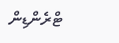ޓްރެންޑިން